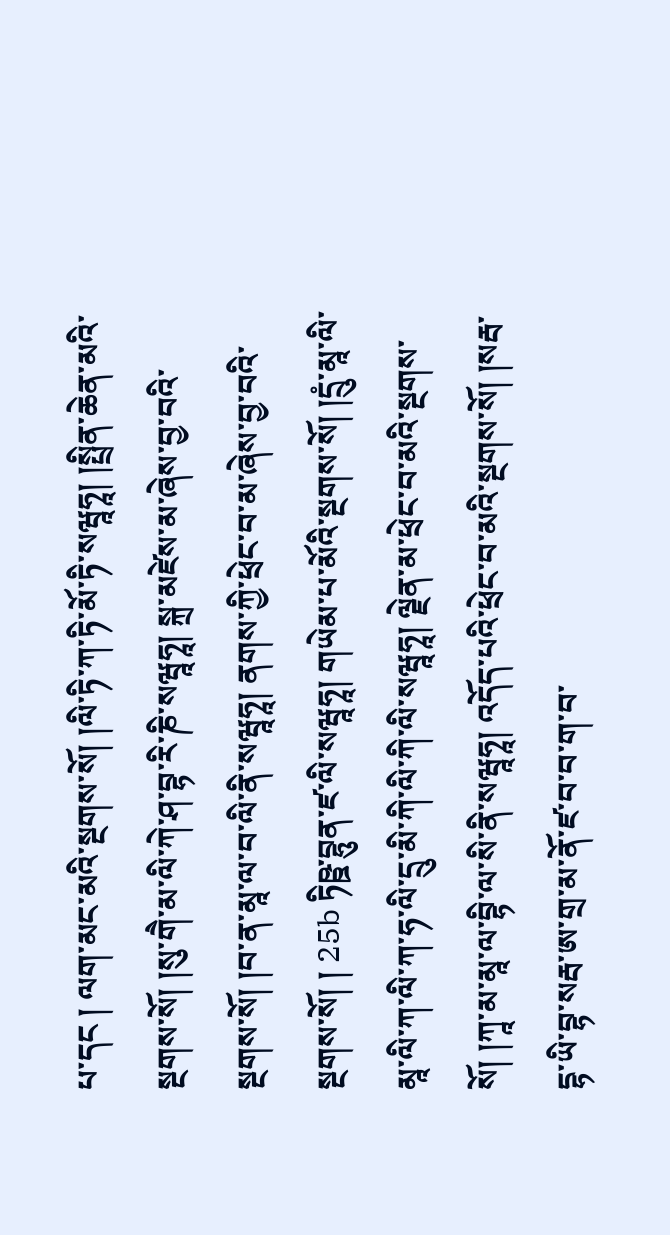པ་དང ། ལག་མང་མའི་སྔགས་སོ། །ལི་ཏི་ཀ་ཏི་མོ་ཏི་སཝཱཧཱ། །སྤྲིན་ཆེན་མའི་སྔགས་སོ། །སུ་གཻ་མ་ལི་ཀེ་ཤ་བྷ་རི་ཎི་སཝཱཧཱ། སྐྲ་མཛེས་མ་ཞེས་བྱ་བའི་སྔགས་སོ། །བ་ན་མཱ་ལ་བ་ལི་ནི་སཝཱཧཱ། ནགས་ཀྱི་ཕྲེང་བ་མ་ཞེས་བྱ་བའི་སྔགས་སོ། ། 25b ཏིཥྛ་བྷུན་ཛ་ལི་སཝཱཧཱ། གཡེམ་པ་མོའི་སྔགས་སོ། །དྲུཾ་མཱ་ལི་མཱ་ལི་ཀ་ལི་ཀ་ཧ་ལི་དྲུ་མི་ཀི་ལི་ཀི་ལི་སཝཱཧཱ། ལྗེན་མ་ཕྲེང་བ་མའི་སྔགས་སོ། །ཀཱ་མ་མཱ་ལ་བྷི་ལ་སི་ནི་སཝཱཧཱ། འདོད་པའི་ཕྲེང་བ་མའི་སྔགས་སོ། །སརྦ་དྷ་ཡི་བྷ་སརྦ་ཨ་གྲ་མ་ནོ་ཛ་བ་བ་ག་བ་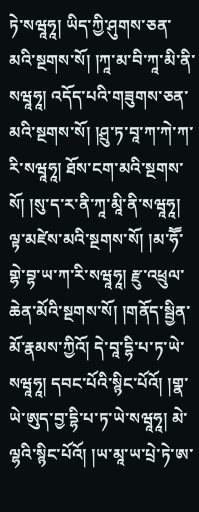ཏེ་སཝཱཧཱ། ཡིད་ཀྱི་ཤུགས་ཅན་མའི་སྔགས་སོ། །ཀཱ་མ་བི་ཀཱ་མི་ནི་སཝཱཧཱ། འདོད་པའི་གཟུགས་ཅན་མའི་སྔགས་སོ། །ཤྲུ་ཏ་བཱ་ཀ་ཀེ་ཀ་རི་སཝཱཧཱ། ཐོས་ངག་མའི་སྔགས་སོ། །སུ་ད་ར་ནི་ཀཱ་མཱི་ནི་སཝཱཧཱ། ལྟ་མཛེས་མའི་སྔགས་སོ། །མ་ཧཽ་གྷེ་བྷ་ཡ་ཀ་རི་སཝཱཧཱ། རྫུ་འཕྲུལ་ཆེན་མོའི་སྔགས་སོ། །གནོད་སྦྱིན་མོ་རྣམས་ཀྱིའོ། དེ་བཱ་དྷི་པ་ཏ་ཡེ་སཝཱཧཱ། དབང་པོའི་སྙིང་པོའོ། །གྣ་ཡེ་ཨུད་བྱ་དྷི་པ་ཏ་ཡེ་སཝཱཧཱ། མེ་ལྷའི་སྙིང་པོའོ། །ཡ་མཱ་ཡ་པྲེ་ཏེ་ཨ་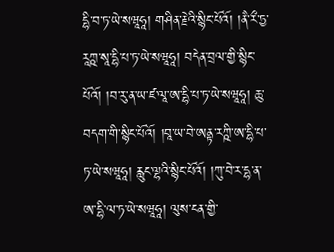དྷི་བ་ཏ་ཡེ་སཝཱཧཱ། གཤིན་རྗེའི་སྙིང་པོའོ། །ནཻ་རྀ་ཏྱ་རཱཀྵ་སཱ་དྷི་པ་ཏ་ཡེ་སཝཱཧཱ། བདེན་བྲལ་གྱི་སྙིང་པོའོ། །བ་རུ་ན་ཡ་ཛ་ལཱ་ཨ་དྷི་པ་ཏ་ཡེ་སཝཱཧཱ། ཆུ་བདག་གི་སྙིང་པོའོ། །བཱ་ཡ་བེ་ཨནྟ་རཀྵི་ཨ་དྷི་པ་ཏ་ཡེ་སཝཱཧཱ། རླུང་ལྷའི་སྙིང་པོའོ། །ཀུ་བེ་ར་དྷ་ན་ཨ་དྷི་ལ་ཏ་ཡེ་སཝཱཧཱ། ལུས་ངན་གྱི་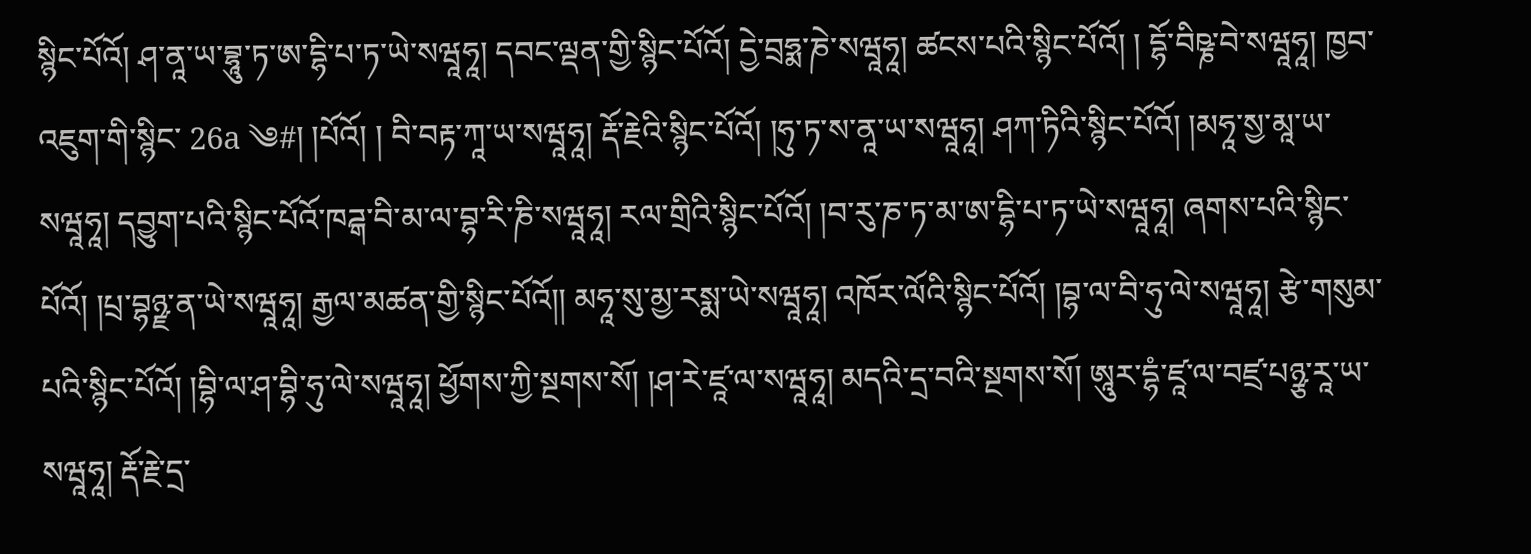སྙིང་པོའོ། ཤ་ནཱ་ཡ་བྷཱུ་ཏ་ཨ་དྷི་པ་ཏ་ཡེ་སཝཱཧཱ། དབང་ལྡན་གྱི་སྙིང་པོའོ། དྱེ་བྲཧྨ་ཎེ་སཝཱཧཱ། ཚངས་པའི་སྙིང་པོའོ། ། དྷོ་བིཥྞ་བེ་སཝཱཧཱ། ཁྱབ་འཇུག་གི་སྙིང་ 26a ༄#། །པོའོ། ། བི་བརྟ་ཀཱ་ཡ་སཝཱཧཱ། རྡོ་རྗེའི་སྙིང་པོའོ། །ཧུ་ཏ་ས་ནཱ་ཡ་སཝཱཧཱ། ཤཀ་ཏིའི་སྙིང་པོའོ། །མཧཱ་སྱ་མཱ་ཡ་སཝཱཧཱ། དབྱུག་པའི་སྙིང་པོའོ་ཁཌྒ་བི་མ་ལ་བྷ་རི་ཎི་སཝཱཧཱ། རལ་གྲིའི་སྙིང་པོའོ། །བ་རུ་ཎ་ཏ་མ་ཨ་དྷི་པ་ཏ་ཡེ་སཝཱཧཱ། ཞགས་པའི་སྙིང་པོའོ། །པྲ་བྷཉྫ་ན་ཡེ་སཝཱཧཱ། རྒྱལ་མཚན་གྱི་སྙིང་པོའོ།། མཧཱ་སུ་མྱ་རསྨ་ཡེ་སཝཱཧཱ། འཁོར་ལོའི་སྙིང་པོའོ། །བྷ་ལ་བི་ཧུ་ལེ་སཝཱཧཱ། རྩེ་གསུམ་པའི་སྙིང་པོའོ། །བྷི་ལ་ཤ་བྷི་ཧུ་ལེ་སཝཱཧཱ། ཕྱོགས་ཀྱི་སྔགས་སོ། །ཤ་རེ་ཛཱ་ལ་སཝཱཧཱ། མདའི་དྲ་བའི་སྔགས་སོ། ཨཱུར་དྷཾ་ཛཱ་ལ་བཛྲ་པཉྩ་རཱ་ཡ་སཝཱཧཱ། རྡོ་རྗེ་དྲ་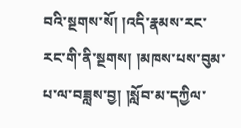བའི་སྔགས་སོ། །འདི་རྣམས་རང་རང་གི་ནི་སྔགས། །མཁས་པས་བུམ་པ་ལ་བཟླས་བྱ། །སློབ་མ་དཀྱིལ་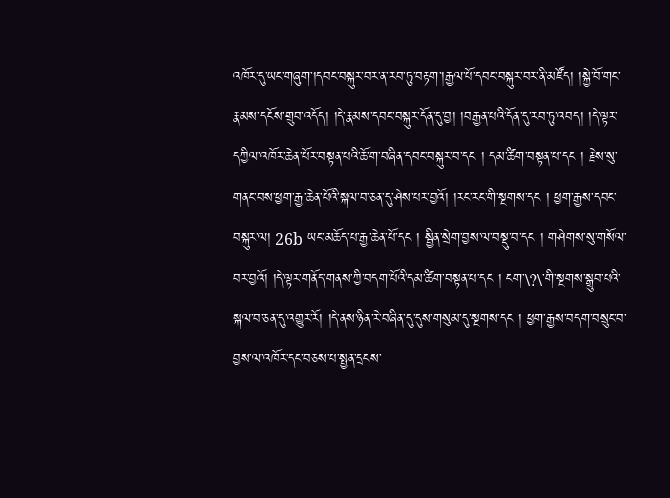འཁོར་དུ་ཡང་གཞུག་།དབང་བསྐུར་བར་ན་རབ་ཏུ་བརྟག་།རྒྱལ་པོ་དབང་བསྐུར་བར་ནི་མཛོད། །སྐྱེ་བོ་གང་རྣམས་དངོས་གྲུབ་འདོད། །དེ་རྣམས་དབང་བསྐུར་དོན་དུ་བྱ། །བརྒྱན་པའི་དོན་དུ་རབ་ཏུ་འབད། །དེ་ལྟར་དཀྱིལ་འཁོར་ཆེན་པོར་བསྟན་པའི་ཆོ་ག་བཞིན་དབང་བསྐུར་བ་དང ། དམ་ཚིག་བསྟན་པ་དང ། རྗེས་སུ་གནང་བས་ཕྱག་རྒྱ་ཆེན་པོའི་སྐལ་བ་ཅན་དུ་ཤེས་པར་བྱའོ། །རང་རང་གི་སྔགས་དང ། ཕྱག་རྒྱས་དབང་བསྐུར་ལ། 26b ཡང་མཆོད་པ་རྒྱ་ཆེན་པོ་དང ། སྦྱིན་སྲེག་བྱས་ལ་བསྡུ་བ་དང ། གཤེགས་སུ་གསོལ་བར་བྱའོ། །དེ་ལྟར་གནོད་གནས་ཀྱི་བདག་པོའི་དམ་ཚིག་བསྟན་པ་དང ། ངག་\?\་གི་སྔགས་སྒྲུབ་པའི་སྐལ་བ་ཅན་དུ་འགྱུར་རོ། །དེ་ནས་ཉིན་རེ་བཞིན་དུ་དུས་གསུམ་དུ་སྔགས་དང ། ཕྱག་རྒྱས་བདག་བསྲུང་བ་བྱས་ལ་འཁོར་དང་བཅས་པ་སྤྱན་དྲངས་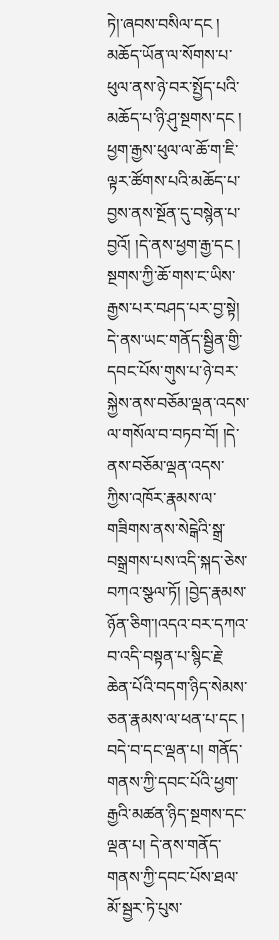ཏེ།་ཞབས་བསིལ་དང ། མཆོད་ཡོན་ལ་སོགས་པ་ཕུལ་ནས་ཉེ་བར་སྤྱོད་པའི་མཆོད་པ་ཉི་ཤུ་སྔགས་དང ། ཕྱག་རྒྱས་ཕུལ་ལ་ཆོ་ག་ཇི་ལྟར་ཚོགས་པའི་མཆོད་པ་བྱས་ནས་སྔོན་དུ་བསྙེན་པ་བྱའོ། །དེ་ནས་ཕྱག་རྒྱ་དང ། སྔགས་ཀྱི་ཆོ་གས་ང་ཡིས་རྒྱས་པར་བཤད་པར་བྱ་སྟེ། དེ་ནས་ཡང་གནོད་སྦྱིན་གྱི་དབང་པོས་གུས་པ་ཉེ་བར་སྐྱེས་ནས་བཅོམ་ལྡན་འདས་ལ་གསོལ་བ་བཏབ་བོ། །དེ་ནས་བཅོམ་ལྡན་འདས་ཀྱིས་འཁོར་རྣམས་ལ་གཟིགས་ནས་སེངྒེའི་སྒྲ་བསྒྲགས་པས་འདི་སྐད་ཅེས་བཀའ་སྩལ་ཏོ། །བྱེད་རྣམས་ཉོན་ཅིག་།འདའ་བར་དཀའ་བ་འདི་བསྟན་པ་སྙིང་རྗེ་ཆེན་པོའི་བདག་ཉིད་སེམས་ཅན་རྣམས་ལ་ཕན་པ་དང ། བདེ་བ་དང་ལྡན་པ། གནོད་གནས་ཀྱི་དབང་པོའི་ཕྱག་རྒྱའི་མཚན་ཉིད་སྔགས་དང་ལྡན་པ། དེ་ནས་གནོད་གནས་ཀྱི་དབང་པོས་ཐལ་མོ་སྦྱར་ཏེ་པུས་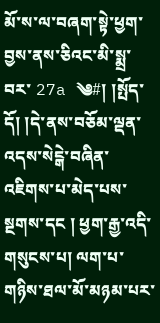མོ་ས་ལ་བཞག་སྟེ་ཕྱག་བྱས་ནས་ཅིའང་མི་སྨྲ་བར་ 27a ༄#། །སྤོད་དོ། །དེ་ནས་བཅོམ་ལྡན་འདས་སེངྒེ་བཞིན་འཇིགས་པ་མེད་པས་སྔགས་དང ། ཕྱག་རྒྱ་འདི་གསུངས་པ། ལག་པ་གཉིས་ཐལ་མོ་མཉམ་པར་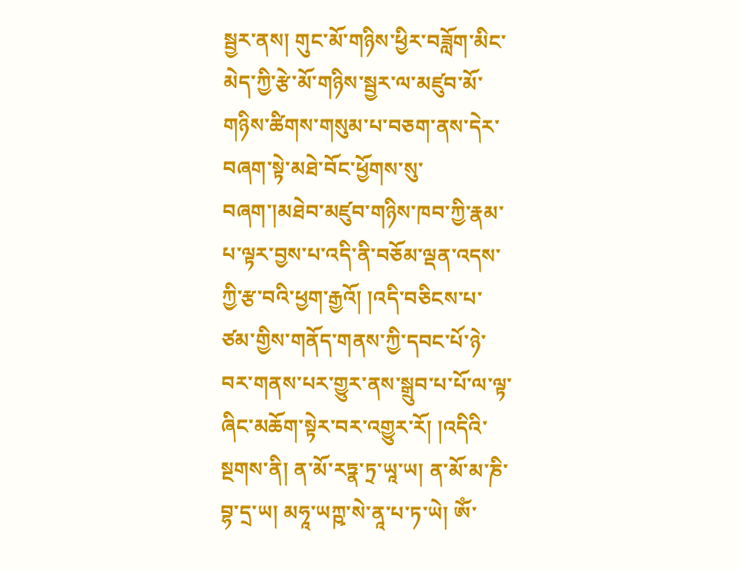སྦྱར་ནས། གུང་མོ་གཉིས་ཕྱིར་བཟློག་མིང་མེད་ཀྱི་རྩེ་མོ་གཉིས་སྦྱར་ལ་མཛུབ་མོ་གཉིས་ཚིགས་གསུམ་པ་བཅག་ནས་དེར་བཞག་སྟེ་མཐེ་བོང་ཕྱོགས་སུ་བཞག་།མཐེབ་མཛུབ་གཉིས་ཁབ་ཀྱི་རྣམ་པ་ལྟར་བྱས་པ་འདི་ནི་བཅོམ་ལྡན་འདས་ཀྱི་རྩ་བའི་ཕྱག་རྒྱའོ། །འདི་བཅིངས་པ་ཙམ་གྱིས་གནོད་གནས་ཀྱི་དབང་པོ་ཉེ་བར་གནས་པར་གྱུར་ནས་སྒྲུབ་པ་པོ་ལ་ལྟ་ཞིང་མཆོག་སྟེར་བར་འགྱུར་རོ། །འདིའི་སྔགས་ནི། ན་མོ་རཏྣ་ཏྲ་ཡཱ་ཡ། ན་མོ་མ་ཎི་བྷ་དྲ་ཡ། མཧཱ་ཡཀྵ་སེ་ནཱ་པ་ཏ་ཡེ། ཨོཾ་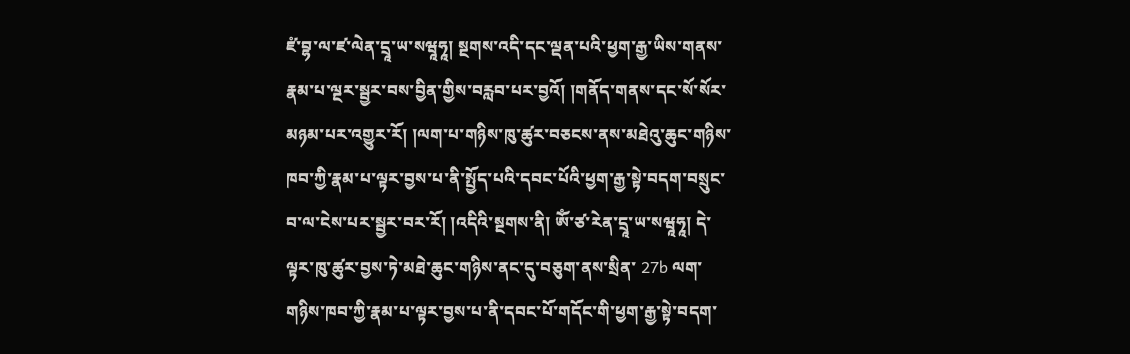ཛཾ་བྷ་ལ་ཛ་ལེན་དྲཱ་ཡ་སཝཱཧཱ། སྔགས་འདི་དང་ལྡན་པའི་ཕྱག་རྒྱ་ཡིས་གནས་རྣམ་པ་ལྔར་སྦྱར་བས་བྱིན་གྱིས་བརླབ་པར་བྱའོ། །གནོད་གནས་དང་སོ་སོར་མཉམ་པར་འགྱུར་རོ། །ལག་པ་གཉིས་ཁུ་ཚུར་བཅངས་ནས་མཐེའུ་ཆུང་གཉིས་ཁབ་ཀྱི་རྣམ་པ་ལྟར་བྱས་པ་ནི་སྤྱོད་པའི་དབང་པོའི་ཕྱག་རྒྱ་སྟེ་བདག་བསྲུང་བ་ལ་ངེས་པར་སྦྱར་བར་རོ། །འདིའི་སྔགས་ནི། ཨོཾ་ཙ་རེན་དྲཱ་ཡ་སཝཱཧཱ། དེ་ལྟར་ཁུ་ཚུར་བྱས་ཏེ་མཐེ་ཆུང་གཉིས་ནང་དུ་བཅུག་ནས་སྲིན་ 27b ལག་གཉིས་ཁབ་ཀྱི་རྣམ་པ་ལྟར་བྱས་པ་ནི་དབང་པོ་གདོང་གི་ཕྱག་རྒྱ་སྟེ་བདག་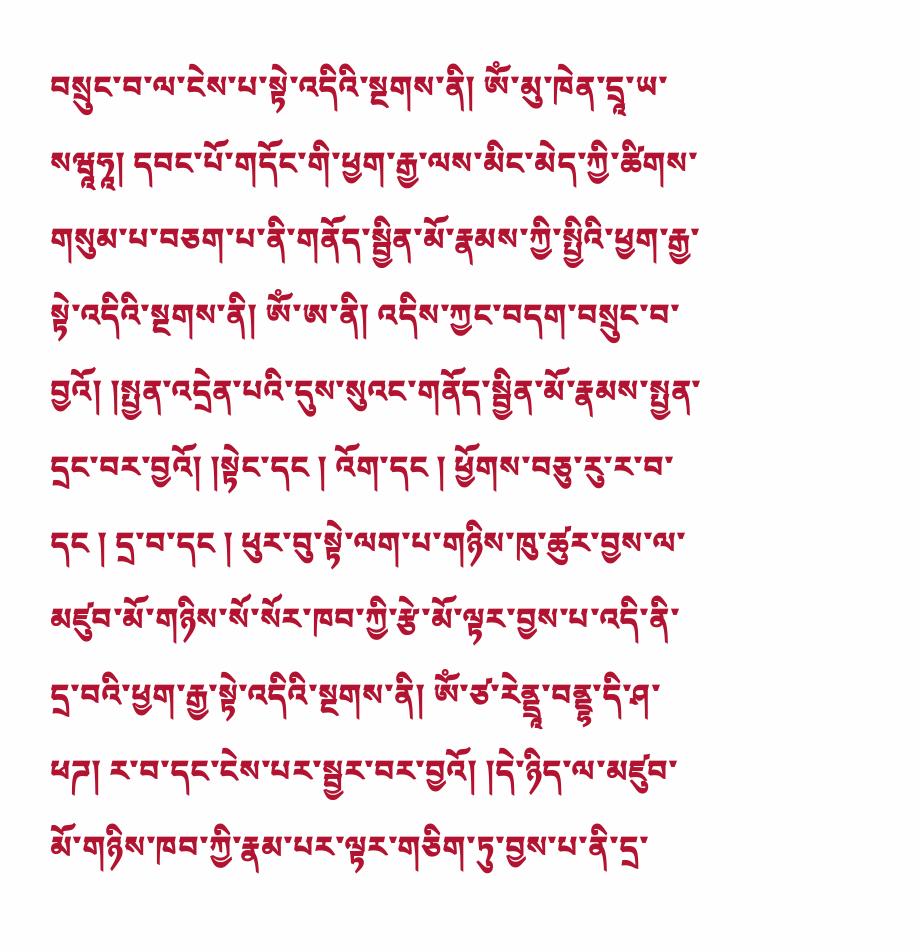བསྲུང་བ་ལ་ངེས་པ་སྟེ་འདིའི་སྔགས་ནི། ཨོཾ་མུ་ཁེན་དྲཱ་ཡ་སཝཱཧཱ། དབང་པོ་གདོང་གི་ཕྱག་རྒྱ་ལས་མིང་མེད་ཀྱི་ཚིགས་གསུམ་པ་བཅག་པ་ནི་གནོད་སྦྱིན་མོ་རྣམས་ཀྱི་སྤྱིའི་ཕྱག་རྒྱ་སྟེ་འདིའི་སྔགས་ནི། ཨོཾ་ཨ་ནི། འདིས་ཀྱང་བདག་བསྲུང་བ་བྱའོ། །སྤྱན་འདྲེན་པའི་དུས་སུའང་གནོད་སྦྱིན་མོ་རྣམས་སྤྱན་དྲང་བར་བྱའོ། །སྟེང་དང ། འོག་དང ། ཕྱོགས་བཅུ་རུ་ར་བ་དང ། དྲ་བ་དང ། ཕུར་བུ་སྟེ་ལག་པ་གཉིས་ཁུ་ཚུར་བྱས་ལ་མཛུབ་མོ་གཉིས་སོ་སོར་ཁབ་ཀྱི་རྩེ་མོ་ལྟར་བྱས་པ་འདི་ནི་དྲ་བའི་ཕྱག་རྒྱ་སྟེ་འདིའི་སྔགས་ནི། ཨོཾ་ཙ་རེནྡྲཱ་བནྡྷ་དི་ཤ་ཕཌ། ར་བ་དང་ངེས་པར་སྦྱར་བར་བྱའོ། །དེ་ཉིད་ལ་མཛུབ་མོ་གཉིས་ཁབ་ཀྱི་རྣམ་པར་ལྟར་གཅིག་ཏུ་བྱས་པ་ནི་དྲ་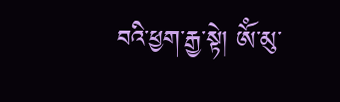བའི་ཕྱག་རྒྱ་སྟེ། ཨོཾ་མུ་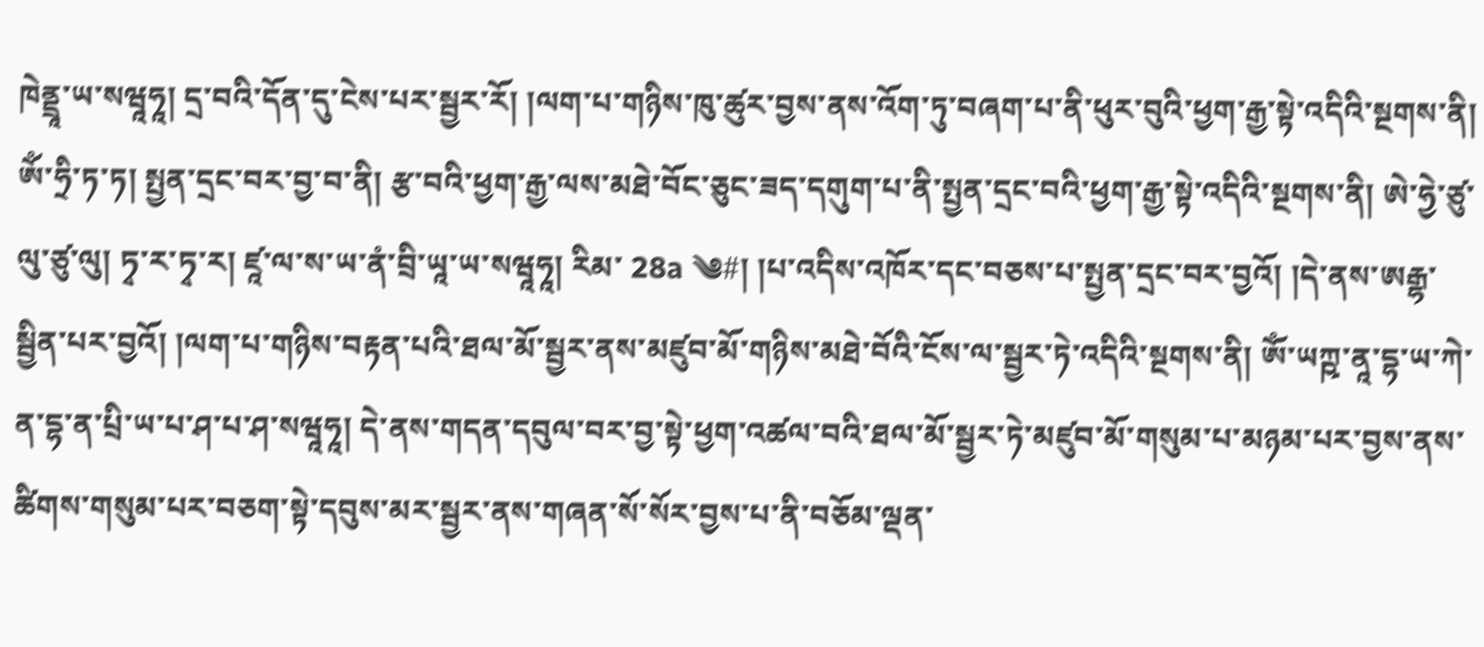ཁེནྡྲཱ་ཡ་སཝཱཧཱ། དྲ་བའི་དོན་དུ་ངེས་པར་སྦྱར་རོ། །ལག་པ་གཉིས་ཁུ་ཚུར་བྱས་ནས་འོག་ཏུ་བཞག་པ་ནི་ཕུར་བུའི་ཕྱག་རྒྱ་སྟེ་འདིའི་སྔགས་ནི། ཨོཾ་ཧྲི་ཏ་ཏ། སྤྱན་དྲང་བར་བྱ་བ་ནི། རྩ་བའི་ཕྱག་རྒྱ་ལས་མཐེ་བོང་ཅུང་ཟད་དགུག་པ་ནི་སྤྱན་དྲང་བའི་ཕྱག་རྒྱ་སྟེ་འདིའི་སྔགས་ནི། ཨེ་ཧྱེ་ཙུ་ལུ་ཙུ་ལུ། ཏྭ་ར་ཏྭ་ར། ཛཱ་ལ་ས་ཡ་ནཾ་བྲི་ཡཱ་ཡ་སཝཱཧཱ། རིམ་ 28a ༄#། །པ་འདིས་འཁོར་དང་བཅས་པ་སྤྱན་དྲང་བར་བྱའོ། །དེ་ནས་ཨརྒྷ་སྦྱིན་པར་བྱའོ། །ལག་པ་གཉིས་བརྟན་པའི་ཐལ་མོ་སྦྱར་ནས་མཛུབ་མོ་གཉིས་མཐེ་བོའི་ངོས་ལ་སྦྱར་ཏེ་འདིའི་སྔགས་ནི། ཨོཾ་ཡཀྵ་ནཱ་དྷ་ཡ་ཀེ་ན་དྷ་ན་པྲི་ཡ་པ་ཤ་པ་ཤ་སཝཱཧཱ། དེ་ནས་གདན་དབུལ་བར་བྱ་སྟེ་ཕྱག་འཚལ་བའི་ཐལ་མོ་སྦྱར་ཏེ་མཛུབ་མོ་གསུམ་པ་མཉམ་པར་བྱས་ནས་ཚིགས་གསུམ་པར་བཅག་སྟེ་དབུས་མར་སྦྱར་ནས་གཞན་སོ་སོར་བྱས་པ་ནི་བཅོམ་ལྡན་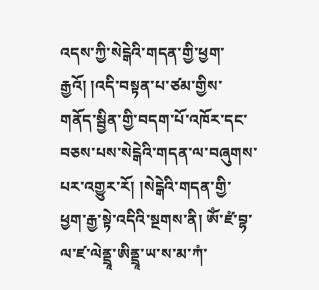འདས་ཀྱི་སེངྒེའི་གདན་གྱི་ཕྱག་རྒྱའོ། །འདི་བསྟན་པ་ཙམ་གྱིས་གནོད་སྦྱིན་གྱི་བདག་པོ་འཁོར་དང་བཅས་པས་སེངྒེའི་གདན་ལ་བཞུགས་པར་འགྱུར་རོ། །སེངྒེའི་གདན་གྱི་ཕྱག་རྒྱ་སྟེ་འདིའི་སྔགས་ནི། ཨོཾ་ཛཾ་བྷ་ལ་ཛ་ལེནྡྲཱ་ཨིནྡྲཱ་ཡ་ས་མ་ཀཾ་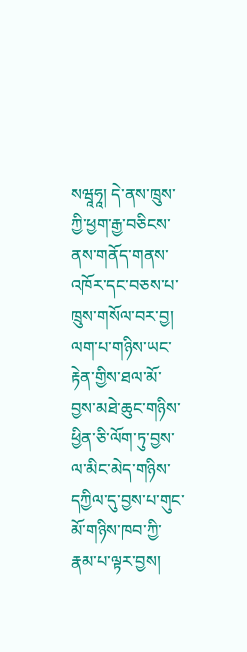སཝཱཧཱ། དེ་ནས་ཁྲུས་ཀྱི་ཕྱག་རྒྱ་བཅིངས་ནས་གནོད་གནས་འཁོར་དང་བཅས་པ་ཁྲུས་གསོལ་བར་བྱ། ལག་པ་གཉིས་ཡང་རྟེན་གྱིས་ཐལ་མོ་བྱས་མཐེ་ཆུང་གཉིས་ཕྱིན་ཅི་ལོག་ཏུ་བྱས་ལ་མིང་མེད་གཉིས་དཀྱིལ་དུ་བྱས་པ་གུང་མོ་གཉིས་ཁབ་ཀྱི་རྣམ་པ་ལྟར་བྱས།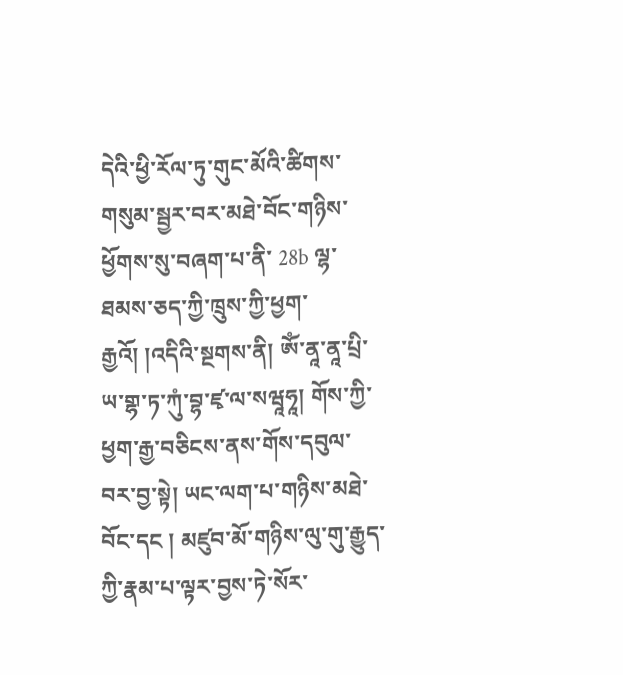དེའི་ཕྱི་རོལ་ཏུ་གུང་མོའི་ཚིགས་གསུམ་སྦྱར་བར་མཐེ་བོང་གཉིས་ཕྱོགས་སུ་བཞག་པ་ནི་ 28b ལྷ་ཐམས་ཅད་ཀྱི་ཁྲུས་ཀྱི་ཕྱག་རྒྱའོ། །འདིའི་སྔགས་ནི། ཨོཾ་ནཱ་ནཱ་པྲི་ཡ་གྷ་ཏ་ཀུཾ་བྷ་ཛྭ་ལ་སཝཱཧཱ། གོས་ཀྱི་ཕྱག་རྒྱ་བཅིངས་ནས་གོས་དབུལ་བར་བྱ་སྟེ། ཡང་ལག་པ་གཉིས་མཐེ་བོང་དང ། མཛུབ་མོ་གཉིས་ལུ་གུ་རྒྱུད་ཀྱི་རྣམ་པ་ལྟར་བྱས་ཏེ་སོར་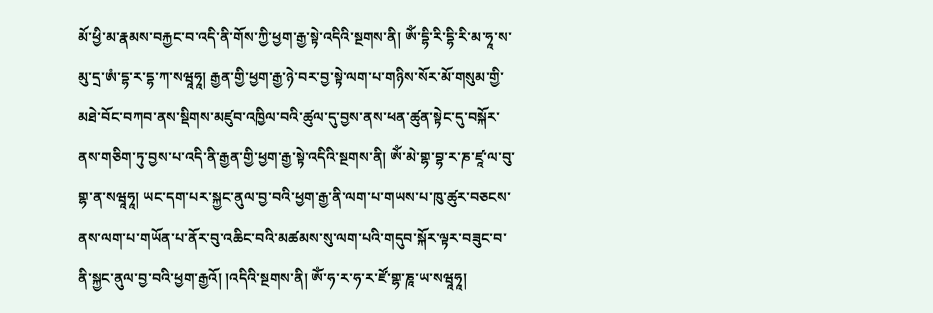མོ་ཕྱི་མ་རྣམས་བརྐྱང་བ་འདི་ནི་གོས་ཀྱི་ཕྱག་རྒྱ་སྟེ་འདིའི་སྔགས་ནི། ཨོཾ་དྷི་རི་དྷི་རི་མ་ཧཱ་ས་མུ་དྲ་ཨཾ་དྷ་ར་དྷ་ཀ་སཝཱཧཱ། རྒྱན་གྱི་ཕྱག་རྒྱ་ཉེ་བར་བྱ་སྟེ་ལག་པ་གཉིས་སོར་མོ་གསུམ་གྱི་མཐེ་བོང་བཀབ་ནས་སྡིགས་མཛུབ་འཁྱིལ་བའི་ཚུལ་དུ་བྱས་ནས་ཕན་ཚུན་སྟེང་དུ་བསྐོར་ནས་གཅིག་ཏུ་བྱས་པ་འདི་ནི་རྒྱན་གྱི་ཕྱག་རྒྱ་སྟེ་འདིའི་སྔགས་ནི། ཨོཾ་མེ་གྷ་བྷ་ར་ཎ་ཛཱ་ལ་བུ་གྷ་ན་སཝཱཧཱ། ཡང་དག་པར་སྐྱང་ནུལ་བྱ་བའི་ཕྱག་རྒྱ་ནི་ལག་པ་གཡས་པ་ཁུ་ཚུར་བཅངས་ནས་ལག་པ་གཡོན་པ་ནོར་བུ་འཆིང་བའི་མཚམས་སུ་ལག་པའི་གདུབ་སྐོར་ལྟར་བཟུང་བ་ནི་སྐྱང་ནུལ་བྱ་བའི་ཕྱག་རྒྱའོ། །འདིའི་སྔགས་ནི། ཨོཾ་ཧ་ར་ཧ་ར་ཛོ་གྷ་ཎཱ་ཡ་སཝཱཧཱ།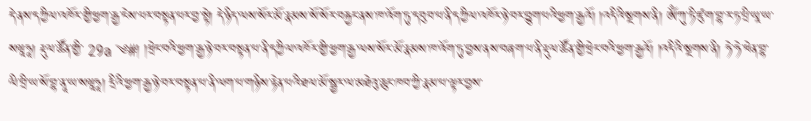དེ་ནས་དཀྱིལ་འཁོར་གྱི་ཕྱག་རྒྱ་ངེས་པར་བསྟན་པར་བྱ་སྟེ། དེ་ཉིད་ལས་སོར་མོ་རྣམས་སོ་སོར་བརྐྱང་ནས་ཁ་འོག་ཏུ་དབུབ་པ་ནི་དཀྱིལ་འཁོར་ཉེ་བར་བྱུག་པའི་ཕྱག་རྒྱའོ། །འདིའི་སྔགས་ནི། ཨོཾ་ཀུ་ཏི་ཛུ་ག་བྷ་ར་ཏ་པྲི་ཡཱ་ཡ་སཝཱཧཱ། རྡུལ་ཚོན་གྱི་ 29a ༄#། །ཕྲེང་བའི་ཕྱག་རྒྱ་ཉེ་བར་བསྟན་པ་ནི་དཀྱིལ་འཁོར་གྱི་ཕྱག་རྒྱ་ལས་སོར་མོ་རྣམས་ཁ་འོག་ཏུ་བྱས་ནས་བཞག་པ་ནི་རྡུལ་ཚོན་གྱི་ཕྲེང་བའི་ཕྱག་རྒྱའོ། །འདིའི་སྔགས་ནི། ཧེ་ཧེ་ཕེན་བྷ་ལི་བྲི་ཡ་སོ་བྷ་ནཱ་ཡ་སཝཱཧཱ། དྲིའི་ཕྱག་རྒྱ་ཉེ་བར་བསྟན་པ་ནི་ལག་པ་གཉིས་རྟེན་པའི་ཐལ་མོ་སྦྱར་ལ་མཐེའུ་ཆུང་ཁབ་ཀྱི་རྣམ་པ་ལྟར་བྱས་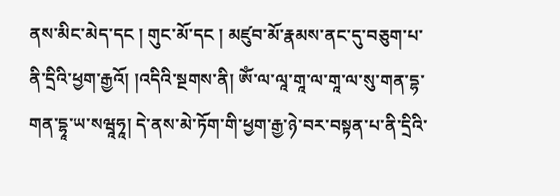ནས་མིང་མེད་དང ། གུང་མོ་དང ། མཛུབ་མོ་རྣམས་ནང་དུ་བཅུག་པ་ནི་དྲིའི་ཕྱག་རྒྱའོ། །འདིའི་སྔགས་ནི། ཨོཾ་ལ་ལཱ་གཱ་ལ་གཱ་ལ་སུ་གན་དྷ་གན་དྷཱ་ཡ་སཝཱཧཱ། དེ་ནས་མེ་ཏོག་གི་ཕྱག་རྒྱ་ཉེ་བར་བསྟན་པ་ནི་དྲིའི་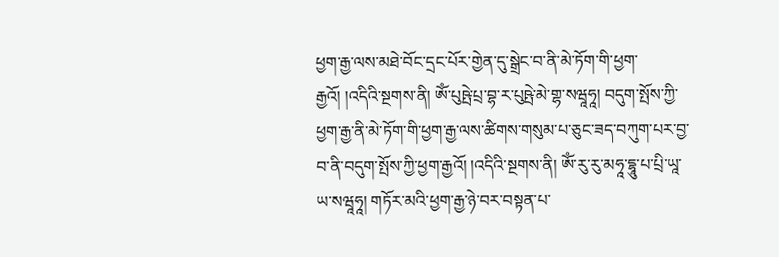ཕྱག་རྒྱ་ལས་མཐེ་བོང་དྲང་པོར་གྱེན་དུ་སྒྲེང་བ་ནི་མེ་ཏོག་གི་ཕྱག་རྒྱའོ། །འདིའི་སྔགས་ནི། ཨོཾ་པུཥྤེ་པྲ་བྷ་ར་པུཥྤེ་མེ་གྷ་སཝཱཧཱ། བདུག་སྤོས་ཀྱི་ཕྱག་རྒྱ་ནི་མེ་ཏོག་གི་ཕྱག་རྒྱ་ལས་ཚིགས་གསུམ་པ་ཅུང་ཟད་བཀུག་པར་བྱ་བ་ནི་བདུག་སྤོས་ཀྱི་ཕྱག་རྒྱའོ། །འདིའི་སྔགས་ནི། ཨོཾ་རུ་རུ་མཧཱ་དྷཱུ་པ་པྲི་ཡཱ་ཡ་སཝཱཧཱ། གཏོར་མའི་ཕྱག་རྒྱ་ཉེ་བར་བསྟན་པ་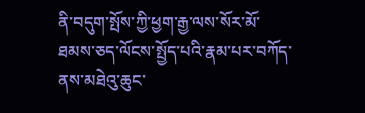ནི་བདུག་སྤོས་ཀྱི་ཕྱག་རྒྱ་ལས་སོར་མོ་ཐམས་ཅད་ལོངས་སྤྱོད་པའི་རྣམ་པར་བཀོད་ནས་མཐེའུ་ཆུང་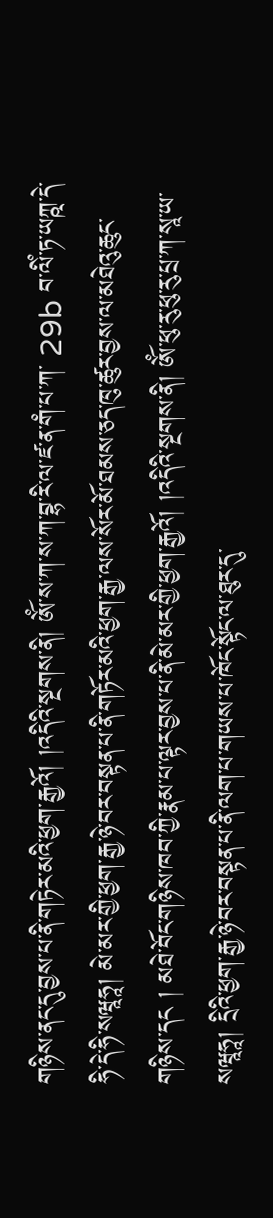གཉིས་ནང་དུ་བྱས་པ་ནི་གཏེར་མའི་ཕྱག་རྒྱའོ། །འདིའི་སྔགས་ནི། ཨོཾ་ས་ཀ་ས་ཀ་བྷ་རི་ལ་ཛ་ན་གཾ་པ་ཀ་ 29b བ་ལིཾ་ཏ་ཡཀྵ་དེ་ཧི་དེ་ཧི་སཝཱཧཱ། མེ་མར་གྱི་ཕྱག་རྒྱ་ཉེ་བར་བསྟན་པ་ནི་གཏོར་མའི་ཕྱག་རྒྱ་ལས་སོར་མོ་ཐམས་ཅད་ཁུ་ཚུར་བྱས་ལ་མཐེའུ་ཆུང་གཉིས་དང ། མཐེ་བོང་གཉིས་ཁབ་ཀྱི་རྣམ་པ་ལྟར་བྱས་པ་ནི་མེ་མར་གྱི་ཕྱག་རྒྱའོ། །འདིའི་སྔགས་ནི། ཨོཾ་ཕུ་རུ་ཕུ་རུ་པྲ་ཀ་སཱ་ཡ་སཝཱཧཱ། དྲིའི་ཕྱག་རྒྱ་ཉེ་བར་བསྟན་པ་ནི་ལག་པ་གཡས་པ་ཁོང་སྟོང་ལ་ཐུར་དུ་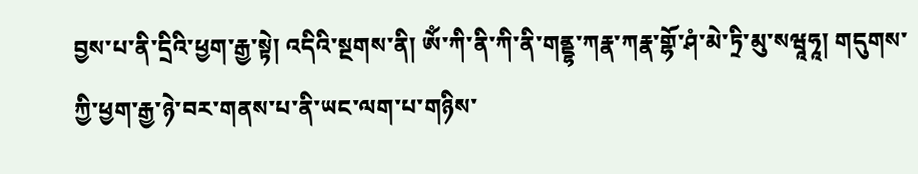བྱས་པ་ནི་དྲིའི་ཕྱག་རྒྱ་སྟེ། འདིའི་སྔགས་ནི། ཨོཾ་ཀི་ནི་ཀི་ནི་གནྡྷ་ཀརྣ་ཀརྣ་གྷོ་ཤཾ་མེ་ཏྲི་མུ་སཝཱཧཱ། གདུགས་ཀྱི་ཕྱག་རྒྱ་ཉེ་བར་གནས་པ་ནི་ཡང་ལག་པ་གཉིས་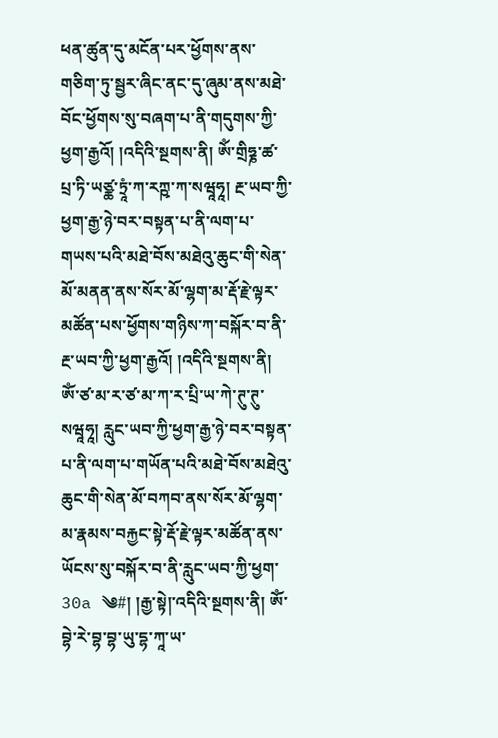ཕན་ཚུན་དུ་མངོན་པར་ཕྱོགས་ནས་གཅིག་ཏུ་སྦྱར་ཞིང་ནང་དུ་ཞུམ་ནས་མཐེ་བོང་ཕྱོགས་སུ་བཞག་པ་ནི་གདུགས་ཀྱི་ཕྱག་རྒྱའོ། །འདིའི་སྔགས་ནི། ཨོཾ་གྲིཧྞ་ཚ་པྲ་ཏི་ཡཙྪ་ཏྲཱཾ་ཀ་རཀྵ་ཀ་སཝཱཧཱ། རྔ་ཡབ་ཀྱི་ཕྱག་རྒྱ་ཉེ་བར་བསྟན་པ་ནི་ལག་པ་གཡས་པའི་མཐེ་བོས་མཐེའུ་ཆུང་གི་སེན་མོ་མནན་ནས་སོར་མོ་ལྷག་མ་རྡོ་རྗེ་ལྟར་མཚོན་པས་ཕྱོགས་གཉིས་ཀ་བསྐོར་བ་ནི་རྔ་ཡབ་ཀྱི་ཕྱག་རྒྱའོ། །འདིའི་སྔགས་ནི། ཨོཾ་ཙ་མ་ར་ཙ་མ་ཀ་ར་པྲི་ཡ་ཀེ་ཊུ་ཊུ་སཝཱཧཱ། རླུང་ཡབ་ཀྱི་ཕྱག་རྒྱ་ཉེ་བར་བསྟན་པ་ནི་ལག་པ་གཡོན་པའི་མཐེ་བོས་མཐེའུ་ཆུང་གི་སེན་མོ་བཀབ་ནས་སོར་མོ་ལྷག་མ་རྣམས་བརྐྱང་སྟེ་རྡོ་རྗེ་ལྟར་མཚོན་ནས་ཡོངས་སུ་བསྐོར་བ་ནི་རླུང་ཡབ་ཀྱི་ཕྱག་ 30a ༄#། །རྒྱ་སྟེ།་འདིའི་སྔགས་ནི། ཨོཾ་བྷེ་རེ་བྷ་བྷ་ཡུ་དྷ་ཀཱ་ཡ་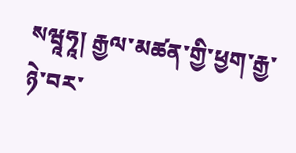སཝཱཧཱ། རྒྱལ་མཚན་གྱི་ཕྱག་རྒྱ་ཉེ་བར་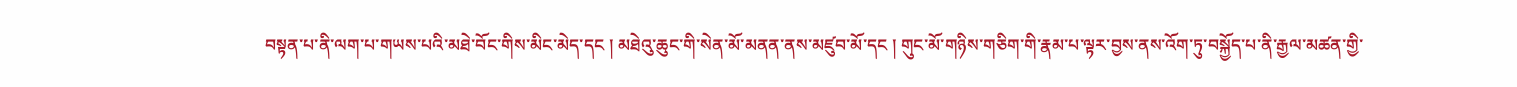བསྟན་པ་ནི་ལག་པ་གཡས་པའི་མཐེ་བོང་གིས་མིང་མེད་དང ། མཐེའུ་ཆུང་གི་སེན་མོ་མནན་ནས་མཛུབ་མོ་དང ། གུང་མོ་གཉིས་གཅིག་གི་རྣམ་པ་ལྟར་བྱས་ནས་འོག་ཏུ་བསྐྱོད་པ་ནི་རྒྱལ་མཚན་གྱི་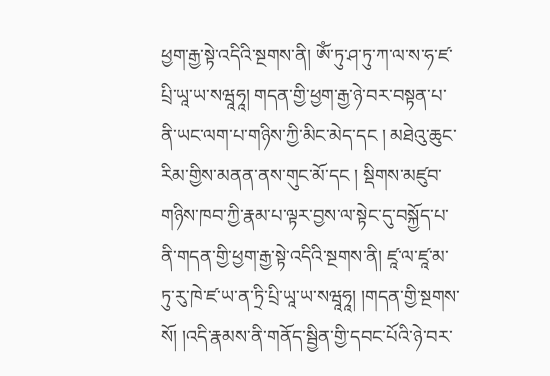ཕྱག་རྒྱ་སྟེ་འདིའི་སྔགས་ནི། ཨོཾ་ཏུ་ཤ་ཏུ་ཀ་ལ་ས་ཧ་ཛ་པྲི་ཡཱ་ཡ་སཝཱཧཱ། གདན་གྱི་ཕྱག་རྒྱ་ཉེ་བར་བསྟན་པ་ནི་ཡང་ལག་པ་གཉིས་ཀྱི་མིང་མེད་དང ། མཐེའུ་ཆུང་རིམ་གྱིས་མནན་ནས་གུང་མོ་དང ། སྡིགས་མཛུབ་གཉིས་ཁབ་ཀྱི་རྣམ་པ་ལྟར་བྱས་ལ་སྟེང་དུ་བསྐྱོད་པ་ནི་གདན་གྱི་ཕྱག་རྒྱ་སྟེ་འདིའི་སྔགས་ནི། ཛཱ་ལ་ཛཱ་མ་ཏུ་རུ་ཁེ་ཛ་ཡ་ན་ཏྲི་པྲི་ཡཱ་ཡ་སཝཱཧཱ། །གདན་གྱི་སྔགས་སོ། །འདི་རྣམས་ནི་གནོད་སྦྱིན་གྱི་དབང་པོའི་ཉེ་བར་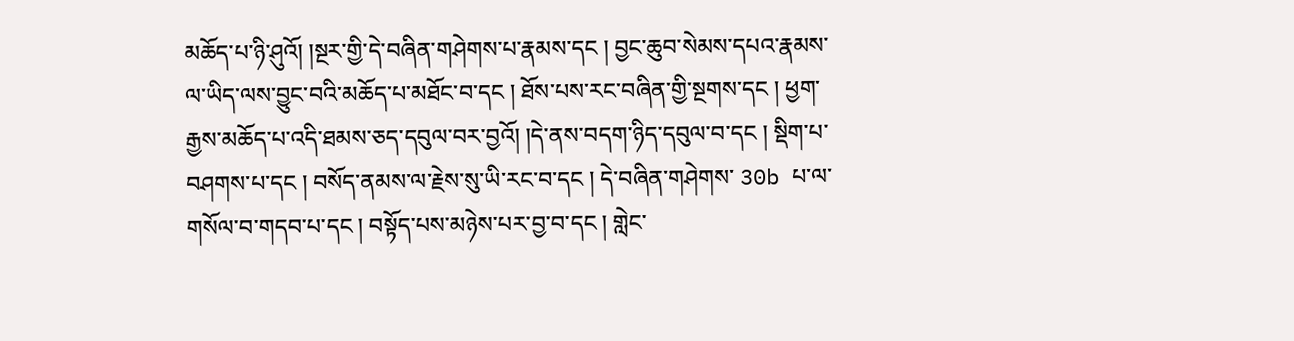མཆོད་པ་ཉི་ཤུའོ། །སྔར་གྱི་དེ་བཞིན་གཤེགས་པ་རྣམས་དང ། བྱང་ཆུབ་སེམས་དཔའ་རྣམས་ལ་ཡིད་ལས་བྱུང་བའི་མཆོད་པ་མཐོང་བ་དང ། ཐོས་པས་རང་བཞིན་གྱི་སྔགས་དང ། ཕྱག་རྒྱས་མཆོད་པ་འདི་ཐམས་ཅད་དབུལ་བར་བྱའོ། །དེ་ནས་བདག་ཉིད་དབུལ་བ་དང ། སྡིག་པ་བཤགས་པ་དང ། བསོད་ནམས་ལ་རྗེས་སུ་ཡི་རང་བ་དང ། དེ་བཞིན་གཤེགས་ 30b པ་ལ་གསོལ་བ་གདབ་པ་དང ། བསྟོད་པས་མཉེས་པར་བྱ་བ་དང ། གླེང་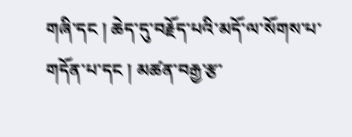གཞི་དང ། ཆེད་དུ་བརྗོད་པའི་མདོ་ལ་སོགས་པ་གདོན་པ་དང ། མཚན་བརྒྱ་རྩ་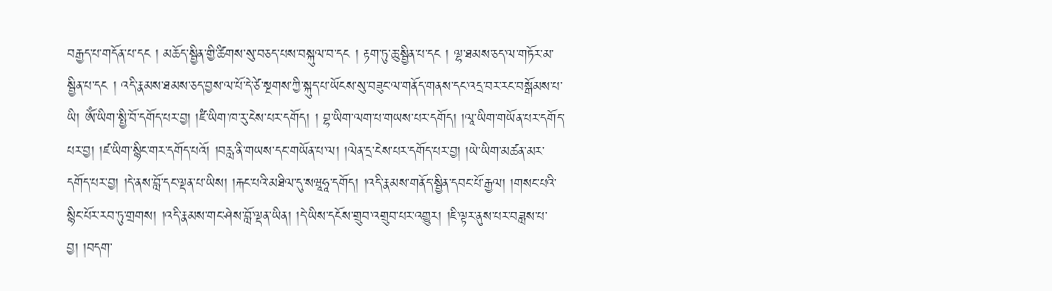བརྒྱད་པ་གདོན་པ་དང ། མཆོད་སྦྱིན་གྱི་ཚིགས་སུ་བཅད་པས་བསྐུལ་བ་དང ། རྟག་ཏུ་ཆུ་སྦྱིན་པ་དང ། ལྷ་ཐམས་ཅད་ལ་གཏོར་མ་སྦྱིན་པ་དང ། འདི་རྣམས་ཐམས་ཅད་བྱས་ལ་པོ་དེ་ཙེ་སྔགས་ཀྱི་སྐུད་པ་ཡོངས་སུ་བཟུང་ལ་གནོད་གནས་དང་འདྲ་བར་རང་བསྒོམས་པ་ཡི། ཨོཾ་ཡིག་སྤྱི་བོ་དགོད་པར་བྱ། །ཛཾ་ཡིག་ཁ་རུ་ངེས་པར་དགོད། ། བྷ་ཡིག་ལག་པ་གཡས་པར་དགོད། །ལཱ་ཡིག་གཡོན་པར་དགོད་པར་བྱ། །ཛ་ཡིག་སྙིང་གར་དགོད་པའོ། །བརླ་ནི་གཡས་དང་གཡོན་པ་ལ། །ལེན་དྲ་ངེས་པར་དགོད་པར་བྱ། །ཡེ་ཡིག་མཚན་མར་དགོད་པར་བྱ། །དེ་ནས་བློ་དང་ལྡན་པ་ཡིས། །རྐང་པའི་མཐིལ་དུ་སཝཱཧཱ་དགོད། །འདི་རྣམས་གནོད་སྦྱིན་དབང་པོ་རྒྱལ། །གསང་པའི་སྙིང་པོར་རབ་ཏུ་གྲགས། །འདི་རྣམས་གང་ཤེས་བློ་ལྡན་ཡིན། །དེ་ཡིས་དངོས་གྲུབ་འགྲུབ་པར་འགྱུར། །ཇི་ལྟར་ནུས་པར་བཟླས་པ་བྱ། །བདག་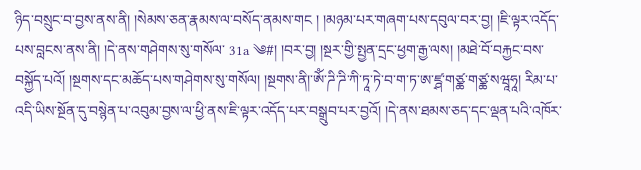ཉིད་བསྲུང་བ་བྱས་ནས་ནི། །སེམས་ཅན་རྣམས་ལ་བསོད་ནམས་གང ། །མཉམ་པར་གཞག་པས་དབུལ་བར་བྱ། །ཇི་ལྟར་འདོད་པས་བླངས་ནས་ནི། །དེ་ནས་གཤེགས་སུ་གསོལ་ 31a ༄#། །བར་བྱ། །སྔར་གྱི་སྤྱན་དྲང་ཕྱག་རྒྱ་ལས། །མཐེ་བོ་བརྐྱང་བས་བསྐྱོད་པའོ། །སྔགས་དང་མཆོད་པས་གཤེགས་སུ་གསོལ། །སྔགས་ནི།་ཨོཾ་ཌི་ཌི་ཀི་ཏཱ་ཏེ་བ་ག་ཏ་ཨ་ཛྴ་གཙྪ་གཙྪ་སཝཱཧཱ། རིམ་པ་འདི་ཡིས་སྔོན་དུ་བསྙེན་པ་འབུམ་བྱས་ལ་ཕྱི་ནས་ཇི་ལྟར་འདོད་པར་བསྒྲུབ་པར་བྱའོ། །དེ་ནས་ཐམས་ཅད་དང་ལྡན་པའི་འཁོར་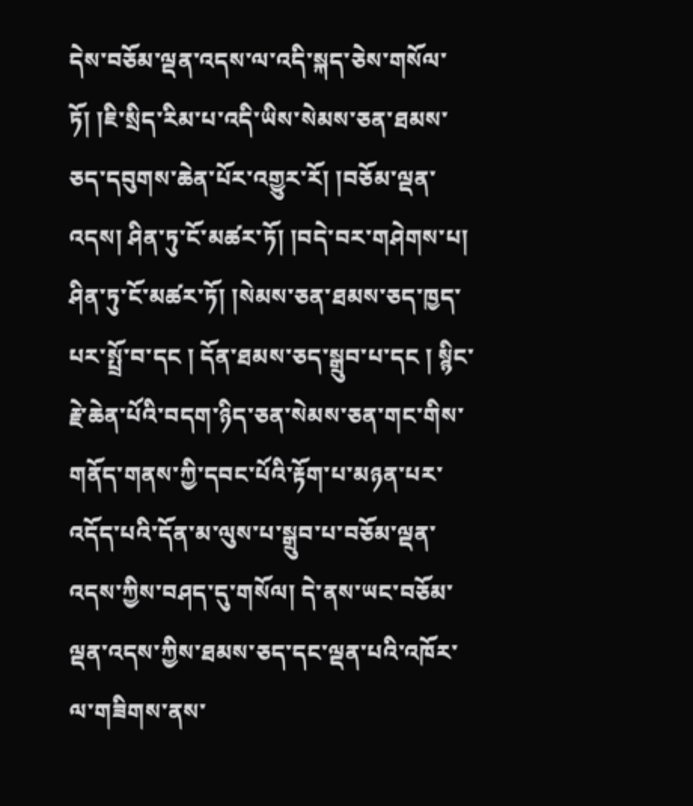དེས་བཅོམ་ལྡན་འདས་ལ་འདི་སྐད་ཅེས་གསོལ་ཏོ། །ཇི་སྲིད་རིམ་པ་འདི་ཡིས་སེམས་ཅན་ཐམས་ཅད་དབུགས་ཆེན་པོར་འགྱུར་རོ། །བཅོམ་ལྡན་འདས། ཤིན་ཏུ་ངོ་མཚར་ཏོ། །བདེ་བར་གཤེགས་པ། ཤིན་ཏུ་ངོ་མཚར་ཏོ། །སེམས་ཅན་ཐམས་ཅད་ཁྱད་པར་སྤྲོ་བ་དང ། དོན་ཐམས་ཅད་སྒྲུབ་པ་དང ། སྙིང་རྗེ་ཆེན་པོའི་བདག་ཉིད་ཅན་སེམས་ཅན་གང་གིས་གནོད་གནས་ཀྱི་དབང་པོའི་རྟོག་པ་མཉན་པར་འདོད་པའི་དོན་མ་ལུས་པ་སྒྲུབ་པ་བཅོམ་ལྡན་འདས་ཀྱིས་བཤད་དུ་གསོལ། དེ་ནས་ཡང་བཅོམ་ལྡན་འདས་ཀྱིས་ཐམས་ཅད་དང་ལྡན་པའི་འཁོར་ལ་གཟིགས་ནས་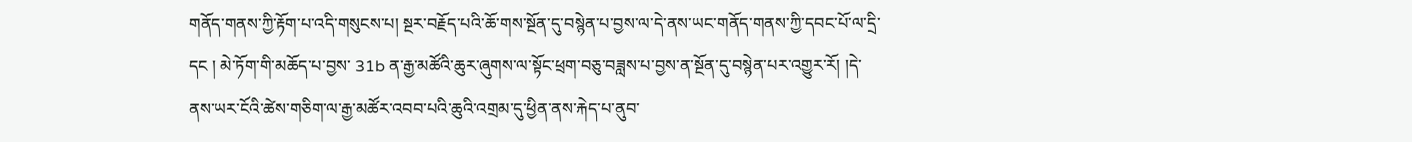གནོད་གནས་ཀྱི་རྟོག་པ་འདི་གསུངས་པ། སྔར་བརྗོད་པའི་ཆོ་གས་སྔོན་དུ་བསྙེན་པ་བྱས་ལ་དེ་ནས་ཡང་གནོད་གནས་ཀྱི་དབང་པོ་ལ་དྲི་དང ། མེ་ཏོག་གི་མཆོད་པ་བྱས་ 31b ན་རྒྱ་མཚོའི་ཆུར་ཞུགས་ལ་སྟོང་ཕྲག་བཅུ་བཟླས་པ་བྱས་ན་སྔོན་དུ་བསྙེན་པར་འགྱུར་རོ། །དེ་ནས་ཡར་ངོའི་ཚེས་གཅིག་ལ་རྒྱ་མཚོར་འབབ་པའི་ཆུའི་འགྲམ་དུ་ཕྱིན་ནས་རྐེད་པ་ནུབ་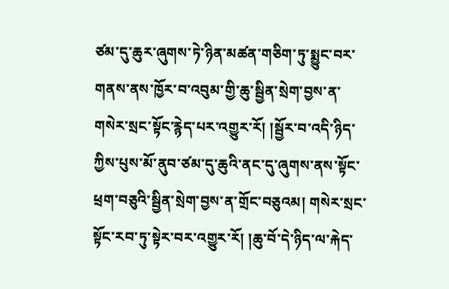ཙམ་དུ་ཆུར་ཞུགས་ཏེ་ཉིན་མཚན་གཅིག་ཏུ་སྨྱུང་བར་གནས་ནས་ཁྱོར་བ་འབུམ་གྱི་ཆུ་སྦྱིན་སྲེག་བྱས་ན་གསེར་སྲང་སྟོང་རྙེད་པར་འགྱུར་རོ། །སྦྱོར་བ་འདི་ཉིད་ཀྱིས་པུས་མོ་ནུབ་ཙམ་དུ་ཆུའི་ནང་དུ་ཞུགས་ནས་སྟོང་ཕྲག་བཅུའི་སྦྱིན་སྲེག་བྱས་ན་གྲོང་བཅུའམ། གསེར་སྲང་སྟོང་རབ་ཏུ་སྟེར་བར་འགྱུར་རོ། །ཆུ་བོ་དེ་ཉིད་ལ་རྐེད་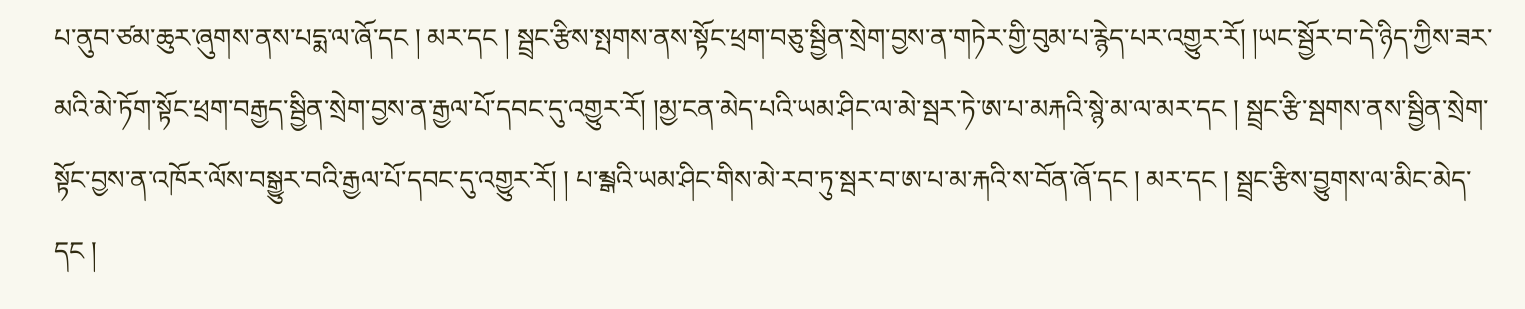པ་ནུབ་ཙམ་ཆུར་ཞུགས་ནས་པདྨ་ལ་ཞོ་དང ། མར་དང ། སྦྲང་རྩིས་སྤགས་ནས་སྟོང་ཕྲག་བཅུ་སྦྱིན་སྲེག་བྱས་ན་གཏེར་གྱི་བུམ་པ་རྙེད་པར་འགྱུར་རོ། །ཡང་སྦྱོར་བ་དེ་ཉིད་ཀྱིས་ཟར་མའི་མེ་ཏོག་སྟོང་ཕྲག་བརྒྱད་སྦྱིན་སྲེག་བྱས་ན་རྒྱལ་པོ་དབང་དུ་འགྱུར་རོ། །མྱ་ངན་མེད་པའི་ཡམ་ཤིང་ལ་མེ་སྦར་ཏེ་ཨ་པ་མརྐའི་སྙེ་མ་ལ་མར་དང ། སྦྲང་རྩི་སྦགས་ནས་སྦྱིན་སྲེག་སྟོང་བྱས་ན་འཁོར་ལོས་བསྒྱུར་བའི་རྒྱལ་པོ་དབང་དུ་འགྱུར་རོ། ། པ་མྲྒའི་ཡམ་ཤིང་གིས་མེ་རབ་ཏུ་སྦར་བ་ཨ་པ་མ་རྐའི་ས་བོན་ཞོ་དང ། མར་དང ། སྦྲང་རྩིས་བྱུགས་ལ་མིང་མེད་དང །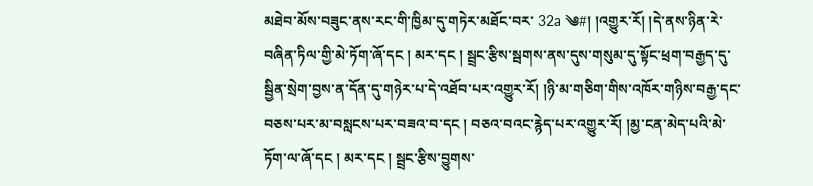མཐེབ་མོས་བཟུང་ནས་རང་གི་ཁྱིམ་དུ་གཏེར་མཐོང་བར་ 32a ༄#། །འགྱུར་རོ། །དེ་ནས་ཉིན་རེ་བཞིན་ཏིལ་གྱི་མེ་ཏོག་ཞོ་དང ། མར་དང ། སྦྲང་རྩིས་སྦགས་ནས་དུས་གསུམ་དུ་སྟོང་ཕྲག་བརྒྱད་དུ་སྦྱིན་སྲེག་བྱས་ན་དོན་དུ་གཉེར་པ་དེ་འཐོབ་པར་འགྱུར་རོ། །ཉི་མ་གཅིག་གིས་འཁོར་གཉིས་བརྒྱ་དང་བཅས་པར་མ་བསླངས་པར་བཟའ་བ་དང ། བཅའ་བའང་རྙེད་པར་འགྱུར་རོ། །མྱ་ངན་མེད་པའི་མེ་ཏོག་ལ་ཞོ་དང ། མར་དང ། སྦྲང་རྩིས་བྱུགས་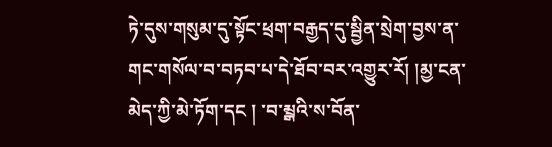ཏེ་དུས་གསུམ་དུ་སྟོང་ཕྲག་བརྒྱད་དུ་སྦྱིན་སྲེག་བྱས་ན་གང་གསོལ་བ་བཏབ་པ་དེ་ཐོབ་བར་འགྱུར་རོ། །མྱ་ངན་མེད་ཀྱི་མེ་ཏོག་དང ། ་བ་མྲྒའི་ས་བོན་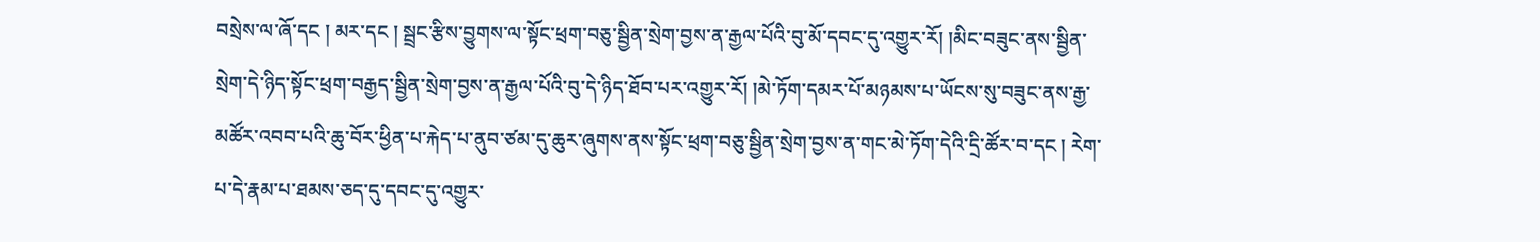བསྲེས་ལ་ཞོ་དང ། མར་དང ། སྦྲང་རྩིས་བྱུགས་ལ་སྟོང་ཕྲག་བཅུ་སྦྱིན་སྲེག་བྱས་ན་རྒྱལ་པོའི་བུ་མོ་དབང་དུ་འགྱུར་རོ། །མིང་བཟུང་ནས་སྦྱིན་སྲེག་དེ་ཉིད་སྟོང་ཕྲག་བརྒྱད་སྦྱིན་སྲེག་བྱས་ན་རྒྱལ་པོའི་བུ་དེ་ཉིད་ཐོབ་པར་འགྱུར་རོ། །མེ་ཏོག་དམར་པོ་མཉམས་པ་ཡོངས་སུ་བཟུང་ནས་རྒྱ་མཚོར་འབབ་པའི་ཆུ་བོར་ཕྱིན་པ་རྐེད་པ་ནུབ་ཙམ་དུ་ཆུར་ཞུགས་ནས་སྟོང་ཕྲག་བཅུ་སྦྱིན་སྲེག་བྱས་ན་གང་མེ་ཏོག་དེའི་དྲི་ཚོར་བ་དང ། རེག་པ་དེ་རྣམ་པ་ཐམས་ཅད་དུ་དབང་དུ་འགྱུར་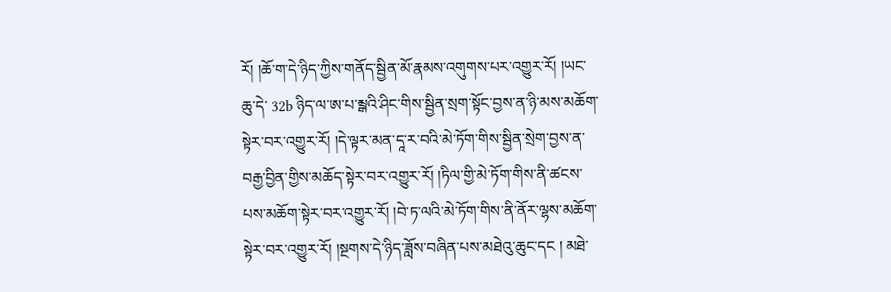རོ། །ཆོ་ག་དེ་ཉིད་ཀྱིས་གནོད་སྦྱིན་མོ་རྣམས་འགུགས་པར་འགྱུར་རོ། །ཡང་ཆུ་དེ་ 32b ཉིད་ལ་ཨ་པ་མྲྒའི་ཤིང་གིས་སྦྱིན་སྲག་སྟོང་བྱས་ན་ཉི་མས་མཆོག་སྟེར་བར་འགྱུར་རོ། །དེ་ལྟར་མན་དཱ་ར་བའི་མེ་ཏོག་གིས་སྦྱིན་སྲེག་བྱས་ན་བརྒྱ་བྱིན་གྱིས་མཆོད་སྟེར་བར་འགྱུར་རོ། །ཏིལ་གྱི་མེ་ཏོག་གིས་ནི་ཚངས་པས་མཆོག་སྟེར་བར་འགྱུར་རོ། །བེ་ཏ་ལའི་མེ་ཏོག་གིས་ནི་ནོར་ལྷས་མཆོག་སྟེར་བར་འགྱུར་རོ། །སྔགས་དེ་ཉིད་ཟློས་བཞིན་པས་མཐེའུ་ཆུང་དང ། མཐེ་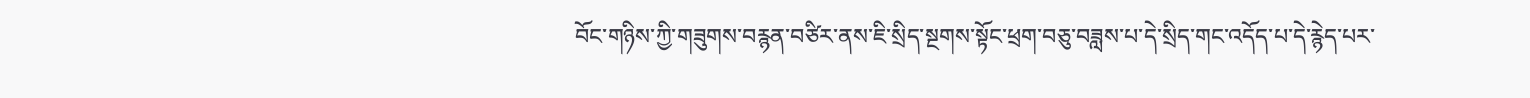བོང་གཉིས་ཀྱི་གཟུགས་བརྙན་བཙིར་ནས་ཇི་སྲིད་སྔགས་སྟོང་ཕྲག་བཅུ་བཟླས་པ་དེ་སྲིད་གང་འདོད་པ་དེ་རྙེད་པར་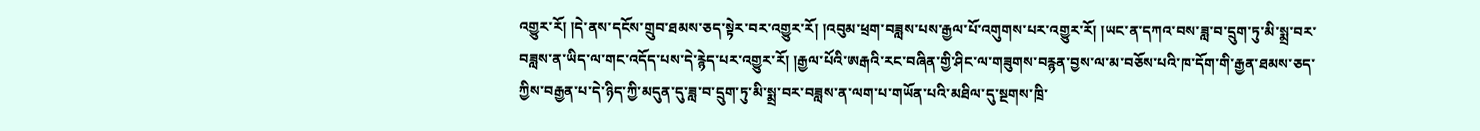འགྱུར་རོ། །དེ་ནས་དངོས་གྲུབ་ཐམས་ཅད་སྟེར་བར་འགྱུར་རོ། །འབུམ་ཕྲག་བཟླས་པས་རྒྱལ་པོ་འགུགས་པར་འགྱུར་རོ། །ཡང་ན་དཀའ་བས་ཟླ་བ་དྲུག་ཏུ་མི་སྨྲ་བར་བཟླས་ན་ཡིད་ལ་གང་འདོད་པས་དེ་རྙེད་པར་འགྱུར་རོ། །རྒྱལ་པོའི་ཨརྒའི་རང་བཞིན་གྱི་ཤིང་ལ་གཟུགས་བརྙན་བྱས་ལ་མ་བཅོས་པའི་ཁ་དོག་གི་རྒྱན་ཐམས་ཅད་ཀྱིས་བརྒྱན་པ་དེ་ཉིད་ཀྱི་མདུན་དུ་ཟླ་བ་དྲུག་ཏུ་མི་སྨྲ་བར་བཟླས་ན་ལག་པ་གཡོན་པའི་མཐིལ་དུ་སྔགས་ཁྲི་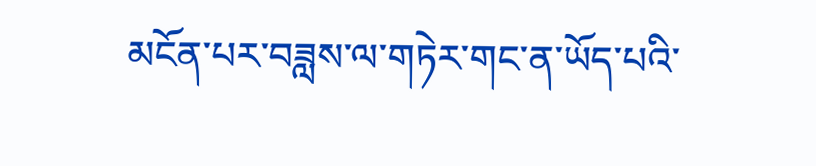མངོན་པར་བཟླས་ལ་གཏེར་གང་ན་ཡོད་པའི་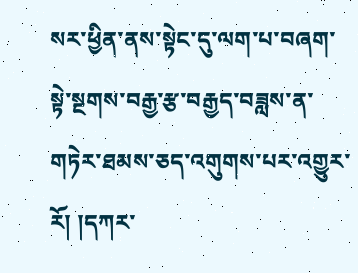སར་ཕྱིན་ནས་སྟེང་དུ་ལག་པ་བཞག་སྟེ་སྔགས་བརྒྱ་རྩ་བརྒྱད་བཟླས་ན་གཏེར་ཐམས་ཅད་འགུགས་པར་འགྱུར་རོ། །དཀར་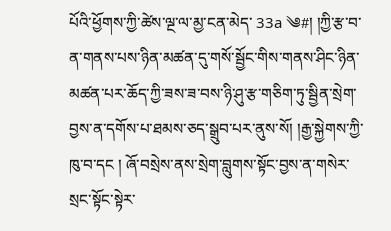པོའི་ཕྱོགས་ཀྱི་ཚེས་ལྔ་ལ་མྱ་ངན་མེད་ 33a ༄#། །ཀྱི་རྩ་བ་ན་གནས་པས་ཉིན་མཚན་དུ་གསོ་སྦྱོང་གིས་གནས་ཤིང་ཉིན་མཚན་པར་ཆོད་ཀྱི་ཟས་ཟ་བས་ཉི་ཤུ་རྩ་གཅིག་ཏུ་སྦྱིན་སྲེག་བྱས་ན་དགོས་པ་ཐམས་ཅད་སྒྲུབ་པར་ནུས་སོ། །རྒྱ་སྐྱེགས་ཀྱི་ཁུ་བ་དང ། ཞོ་བསྲེས་ནས་སྲེག་བླུགས་སྟོང་བྱས་ན་གསེར་སྲང་སྟོང་སྟེར་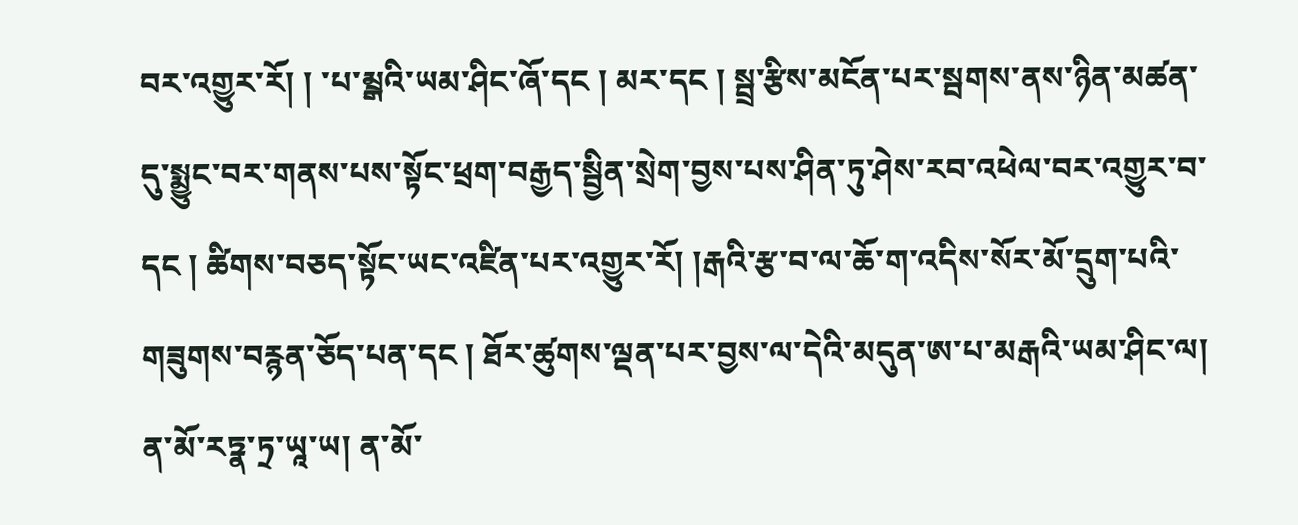བར་འགྱུར་རོ། ། ་པ་མྲྒའི་ཡམ་ཤིང་ཞོ་དང ། མར་དང ། སྦྲ་རྩིས་མངོན་པར་སྦགས་ནས་ཉིན་མཚན་དུ་སྨྱུང་བར་གནས་པས་སྟོང་ཕྲག་བརྒྱད་སྦྱིན་སྲེག་བྱས་པས་ཤིན་ཏུ་ཤེས་རབ་འཕེལ་བར་འགྱུར་བ་དང ། ཚིགས་བཅད་སྟོང་ཡང་འཛིན་པར་འགྱུར་རོ། །རྒའི་རྩ་བ་ལ་ཆོ་ག་འདིས་སོར་མོ་དྲུག་པའི་གཟུགས་བརྙན་ཅོད་པན་དང ། ཐོར་ཚུགས་ལྡན་པར་བྱས་ལ་དེའི་མདུན་ཨ་པ་མརྒའི་ཡམ་ཤིང་ལ། ན་མོ་རཏྣ་ཏྲ་ཡཱ་ཡ། ན་མོ་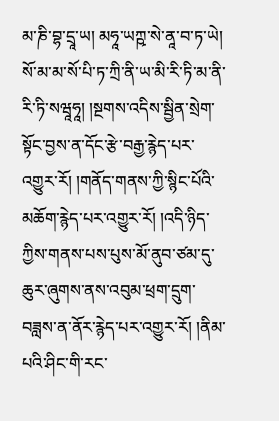མ་ཎི་བྷ་དྲཱ་ཡ། མཧཱ་ཡཀྵ་སེ་ནཱ་བ་ཏ་ཡེ། སོ་མ་མ་སོ་པི་ཏ་ཀྲི་ནི་ཡ་མི་རི་ཏི་མ་ནི་རི་ཏི་སཝཱཧཱ། །སྔགས་འདིས་སྦྱིན་སྲེག་སྟོང་བྱས་ན་དོང་རྩེ་བརྒྱ་རྙེད་པར་འགྱུར་རོ། །གནོད་གནས་ཀྱི་སྙིང་པོའི་མཆོག་རྙེད་པར་འགྱུར་རོ། །འདི་ཉིད་ཀྱིས་གནས་པས་པུས་མོ་ནུབ་ཙམ་དུ་ཆུར་ཞུགས་ནས་འབུམ་ཕྲག་དྲུག་བཟླས་ན་ནོར་རྙེད་པར་འགྱུར་རོ། །ནིམ་པའི་ཤིང་གི་རང་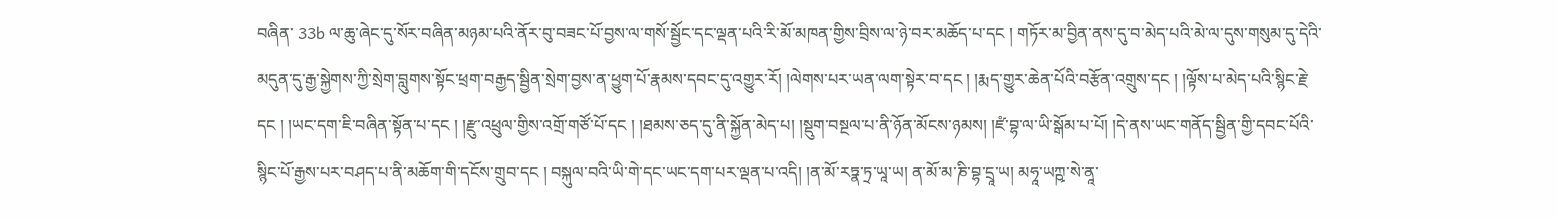བཞིན་ 33b ལ་ཆུ་ཞེང་དུ་སོར་བཞིན་མཉམ་པའི་ནོར་བུ་བཟང་པོ་བྱས་ལ་གསོ་སྦྱོང་དང་ལྡན་པའི་རི་མོ་མཁན་གྱིས་བྲིས་ལ་ཉེ་བར་མཆོད་པ་དང ། གཏོར་མ་བྱིན་ནས་དུ་བ་མེད་པའི་མེ་ལ་དུས་གསུམ་དུ་དེའི་མདུན་དུ་རྒྱ་སྐྱེགས་ཀྱི་སྲེག་བླུགས་སྟོང་ཕྲག་བརྒྱད་སྦྱིན་སྲེག་བྱས་ན་ཕྱུག་པོ་རྣམས་དབང་དུ་འགྱུར་རོ། །ལེགས་པར་ཡན་ལག་སྟེར་བ་དང ། །རྨད་གྱུར་ཆེན་པོའི་བརྩོན་འགྲུས་དང ། །ལྟོས་པ་མེད་པའི་སྙིང་རྗེ་དང ། །ཡང་དག་ཇི་བཞིན་སྟོན་པ་དང ། །རྫུ་འཕྲུལ་གྱིས་འགྲོ་གཙོ་པོ་དང ། །ཐམས་ཅད་དུ་ནི་སྐྱོན་མེད་པ། །སྡུག་བསྔལ་པ་ནི་ཉོན་མོངས་ཉམས། །ཛཾ་བྷ་ལ་ཡི་སྒོམ་པ་པོ། །དེ་ནས་ཡང་གནོད་སྦྱིན་གྱི་དབང་པོའི་སྙིང་པོ་རྒྱས་པར་བཤད་པ་ནི་མཆོག་གི་དངོས་གྲུབ་དང ། བསྐུལ་བའི་ཡི་གེ་དང་ཡང་དག་པར་ལྡན་པ་འདི། །ན་མོ་རཏྣ་ཏྲ་ཡཱ་ཡ། ན་མོ་མ་ཎི་བྷ་དྲཱ་ཡ། མཧཱ་ཡཀྵ་སེ་ནཱ་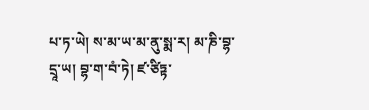པ་ཏ་ཡེ། ས་མ་ཡ་མ་ནུ་སྨ་ར། མ་ཎི་བྷ་དྲཱ་ཡ། བྷ་ག་བཾ་ཏེ། ཛ་ཙིཏྟ་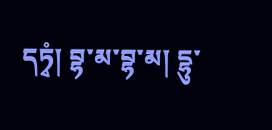དཏྭཾ། བྷ་མ་བྷ་མ། དྷུ་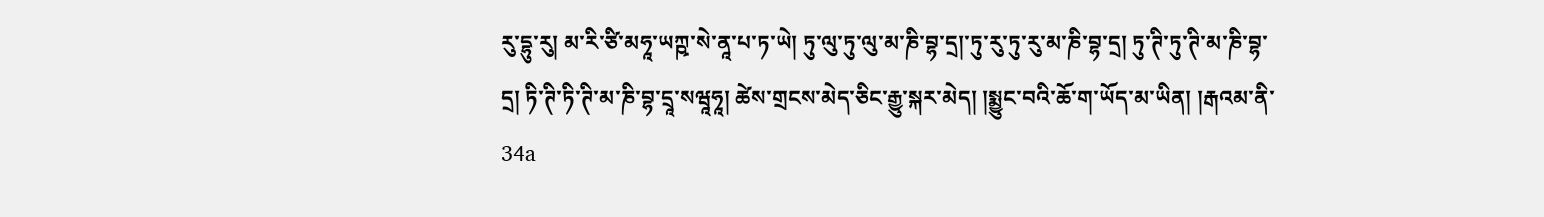རུ་དྷུ་རུ། མ་རི་ཙི་མཧཱ་ཡཀྵ་སེ་ནཱ་པ་ཏ་ཡེ། ཏུ་ལུ་ཏུ་ལུ་མ་ཎི་བྷ་དྲ།་ཏུ་རུ་ཏུ་རུ་མ་ཎི་བྷ་དྲ། ཏུ་ཊི་ཏུ་ཊི་མ་ཎི་བྷ་དྲ། ཏི་ཊི་ཏི་ཊི་མ་ཎི་བྷ་དྲཱ་སཝཱཧཱ། ཚེས་གྲངས་མེད་ཅིང་རྒྱུ་སྐར་མེད། །སྨྱུང་བའི་ཆོ་ག་ཡོད་མ་ཡིན། །རྒའམ་ནི་ 34a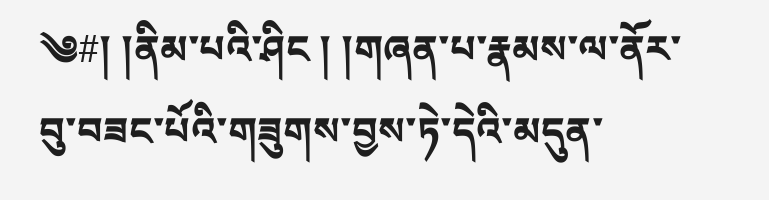༄#། །ནིམ་པའི་ཤིང ། །གཞན་པ་རྣམས་ལ་ནོར་བུ་བཟང་པོའི་གཟུགས་བྱས་ཏེ་དེའི་མདུན་